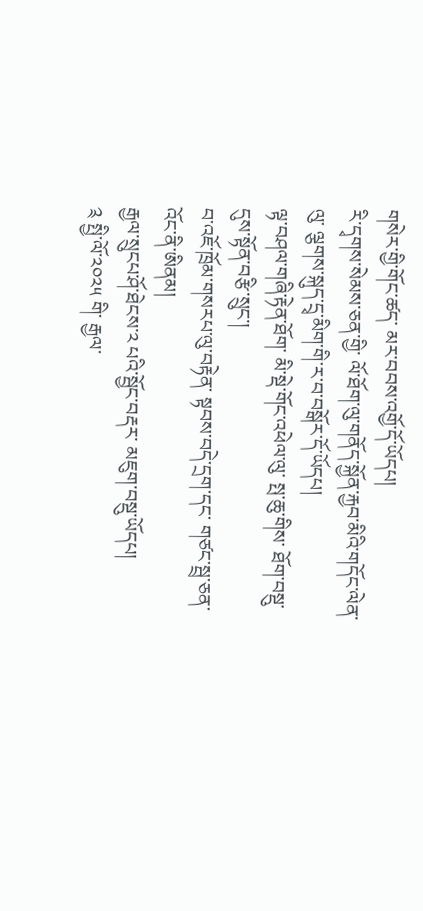གསེར་གྱི་གོང་ཚད་ མར་བབས་འགྱོ་དོ་ཡོདཔ།
རི་དྭགས་སེམས་ཅན་གྱི་ ལོ་ཐོག་ལུ་གནོད་སྐྱོན་རྐྱབ་མིའི་གདོང་ལེན་ལུ་ ལྕགས་སྐུད་དྲྭ་མིག་གི་ར་བ་བསྒོར་དོ་ཡོདཔ།
ལྟ་བཤལ་གཞི་རྟེན་ཐོག་ མི་སྡེ་གོང་འཕེལ་ལུ་ སྤ་ཆུ་གིས་ ཐོག་བསྡུ་དུས་སྟོན་བརྩི་སྲུང་།
བ་འཇོ་ཁྲོམ་གསརཔ་ལུ་བརྟེན་ སྟབས་བདེ་དྲག་དང་ གཙང་སྦྲ་ཅན་འོང་ནི་ཨིནམ།
རྒྱལ་སྲུངཔ་ཤོ་ཐེངས་༢ པའི་སྦྱོང་བརྡར་ མཇུག་བསྡུ་ཡོདཔ།
༉ སྤྱི་ལོ་༢༠༢༥ གི་ རྒྱལ་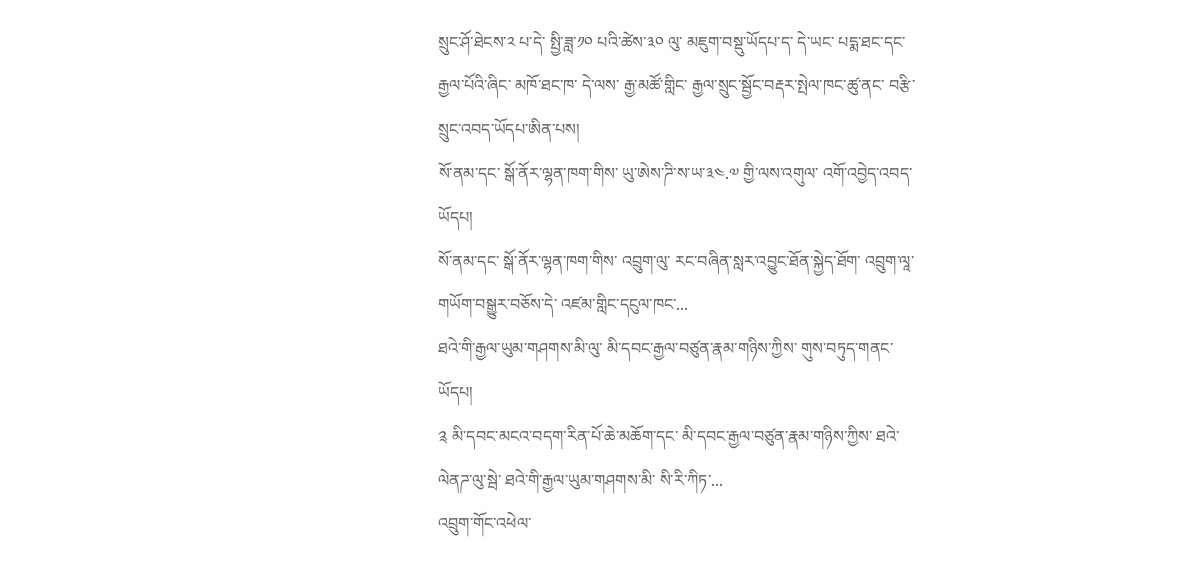སྲུང་ཤོ་ཐེངས་༢ པ་དེ་ སྤྱི་ཟླ་༡༠ པའི་ཚེས་༣༠ ལུ་ མཇུག་བསྡུ་ཡོདཔ་ད་ དེ་ཡང་ པདྨ་ཐང་དང་ རྒྱལ་པོའི་ཞིང་ མཁོ་ཐང་ཁ་ དེ་ལས་ རྒྱ་མཚོ་གླིང་ རྒྱལ་སྲུང་སྦྱོང་བརྡར་སྤེལ་ཁང་ཚུ་ནང་ བརྩི་སྲུང་འབད་ཡོདཔ་ཨིན་པས།
སོ་ནམ་དང་ སྒོ་ནོར་ལྷན་ཁག་གིས་ ཡུ་ཨེས་ཌི་ས་ཡ་༣༤.༧ གྱི་ལས་འགུལ་ འགོ་འབྱེད་འབད་ཡོདཔ།
སོ་ནམ་དང་ སྒོ་ནོར་ལྷན་ཁག་གིས་ འབྲུག་ལུ་ རང་བཞིན་སླར་འབྱུང་ཐོན་སྐྱེད་ཐོག་ འབྲུག་ལཱ་གཡོག་བསྒྱུར་བཅོས་དེ་ འཛམ་གླིང་དངུལ་ཁང་...
ཐའེ་གི་རྒྱལ་ཡུམ་གཤགས་མི་ལུ་ མི་དབང་རྒྱལ་བཙུན་རྣམ་གཉིས་ཀྱིས་ གུས་བཏུད་གནང་ཡོདཔ།
༉ མི་དབང་མངའ་བདག་རིན་པོ་ཆེ་མཆོག་དང་ མི་དབང་རྒྱལ་བཙུན་རྣམ་གཉིས་ཀྱིས་ ཐའེ་ལེནཌ་ལུ་སྦེ་ ཐའེ་གི་རྒྱལ་ཡུམ་གཤགས་མི་ སི་རི་ཀིཏ་...
འབྲུག་གོང་འཕེལ་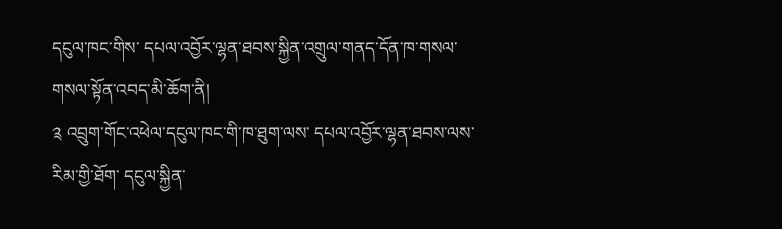དངུལ་ཁང་གིས་ དཔལ་འབྱོར་ལྷན་ཐབས་སྐྱིན་འགྲུལ་གནད་དོན་ཁ་གསལ་ གསལ་སྟོན་འབད་མི་ཆོག་ནི།
༉ འབྲུག་གོང་འཕེལ་དངུལ་ཁང་གི་ཁ་ཐུག་ལས་ དཔལ་འབྱོར་ལྷན་ཐབས་ལས་རིམ་གྱི་ཐོག་ དངུལ་སྐྱིན་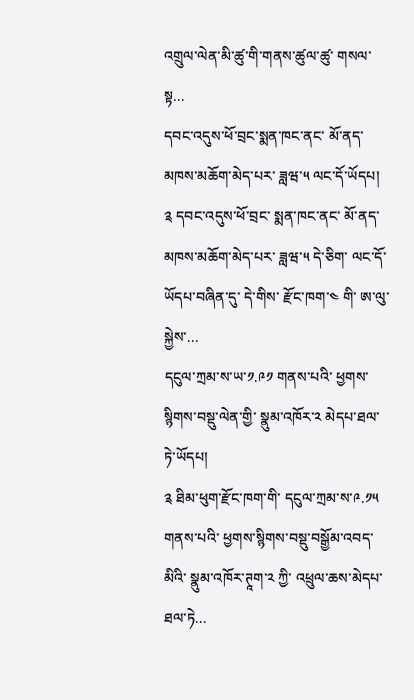འགྲུལ་ལེན་མི་ཚུ་གི་གནས་ཚུལ་ཚུ་ གསལ་སྟ...
དབང་འདུས་ཕོ་བྲང་སྨན་ཁང་ནང་ མོ་ནད་མཁས་མཆོག་མེད་པར་ ཟླཝ་༥ ལང་དོ་ཡོདཔ།
༉ དབང་འདུས་ཕོ་བྲང་ སྨན་ཁང་ནང་ མོ་ནད་མཁས་མཆོག་མེད་པར་ ཟླཝ་༥ དེ་ཅིག་ ལང་དོ་ཡོདཔ་བཞིན་དུ་ དེ་གིས་ རྫོང་ཁག་༤ གི་ ཨ་ལུ་སྐྱེས་...
དངུལ་ཀྲམ་ས་ཡ་༡.༩༡ གནས་པའི་ ཕྱགས་སྙིགས་བསྡུ་ལེན་གྱི་ སྣུམ་འཁོར་༢ མེདཔ་ཐལ་ཏེ་ཡོདཔ།
༉ ཐིམ་ཕུག་རྫོང་ཁག་གི་ དངུལ་ཀྲམ་ས་༩.༡༥ གནས་པའི་ ཕྱགས་སྙིགས་བསྡུ་བསྒྱོམ་འབད་མིའི་ སྣུམ་འཁོར་ཊཱག་༢ ཀྱི་ འཕྲུལ་ཆས་མེདཔ་ཐལ་ཏེ...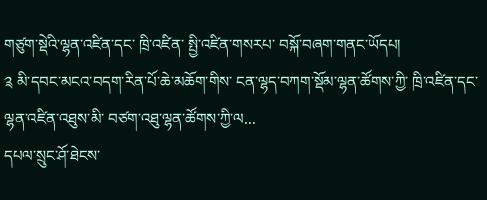གཙུག་སྡེའི་ལྷན་འཛིན་དང་ ཁྲི་འཛིན་ སྤྱི་འཛིན་གསརཔ་ བསྐོ་བཞག་གནང་ཡོདཔ།
༉ མི་དབང་མངའ་བདག་རིན་པོ་ཆེ་མཆོག་གིས་ ངན་ལྷད་བཀག་སྡོམ་ལྷན་ཚོགས་ཀྱི་ ཁྲི་འཛིན་དང་ ལྷན་འཛིན་འཐུས་མི་ བཙག་འཐུ་ལྷན་ཚོགས་ཀྱི་ལ...
དཔལ་སྲུང་ཤོ་ཐེངས་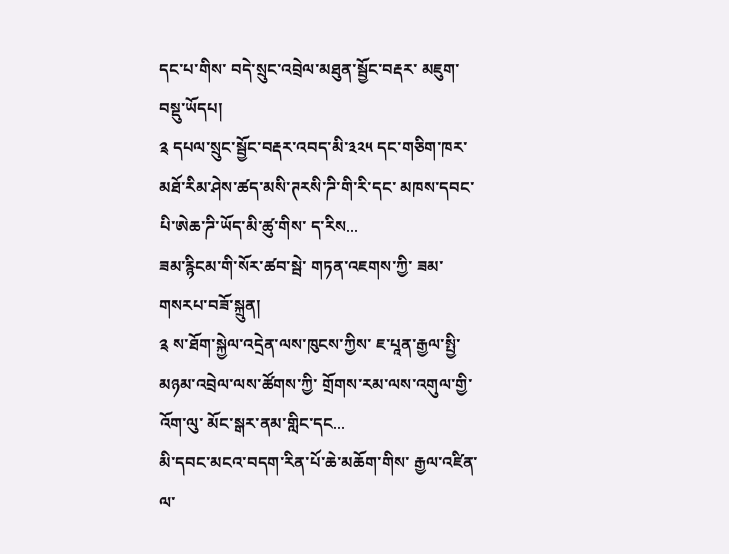དང་པ་གིས་ བདེ་སྲུང་འབྲེལ་མཐུན་སྦྱོང་བརྡར་ མཇུག་བསྡུ་ཡོདཔ།
༉ དཔལ་སྲུང་སྦྱོང་བརྡར་འབད་མི་༣༢༥ དང་གཅིག་ཁར་ མཐོ་རིམ་ཤེས་ཚད་མསི་ཊརསི་ཌི་གི་རི་དང་ མཁས་དབང་པི་ཨེཆ་ཌི་ཡོད་མི་ཚུ་གིས་ ད་རིས...
ཟམ་རྙིངམ་གི་སོར་ཚབ་སྦེ་ གཏན་འཇགས་ཀྱི་ ཟམ་གསརཔ་བཟོ་སྐྲུན།
༉ ས་ཐོག་སྐྱེལ་འདྲེན་ལས་ཁུངས་ཀྱིས་ ཇ་པཱན་རྒྱལ་སྤྱི་མཉམ་འབྲེལ་ལས་ཚོགས་ཀྱི་ གྲོགས་རམ་ལས་འགུལ་གྱི་འོག་ལུ་ མོང་སྒར་ནམ་གླིང་དང...
མི་དབང་མངའ་བདག་རིན་པོ་ཆེ་མཆོག་གིས་ རྒྱལ་འཛིན་ལ་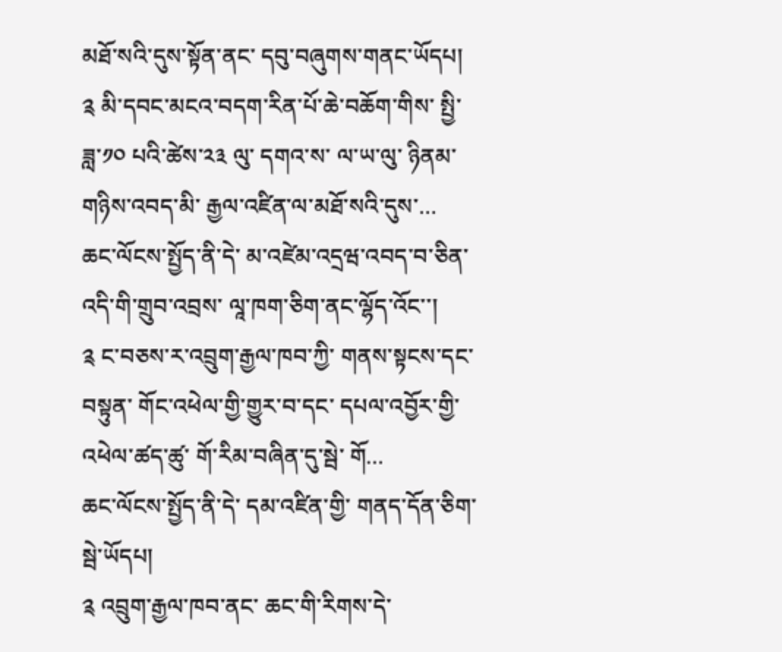མཐོ་སའི་དུས་སྟོན་ནང་ དབུ་བཞུགས་གནང་ཡོདཔ།
༉ མི་དབང་མངའ་བདག་རིན་པོ་ཆེ་བཆོག་གིས་ སྤྱི་ཟླ་༡༠ པའི་ཚེས་༢༣ ལུ་ དགའ་ས་ ལ་ཡ་ལུ་ ཉིནམ་གཉིས་འབད་མི་ རྒྱལ་འཛིན་ལ་མཐོ་སའི་དུས་...
ཆང་ལོངས་སྤྱོད་ནི་དེ་ མ་འཛེམ་འདྲཝ་འབད་བ་ཅིན་ འདི་གི་གྲུབ་འབྲས་ ལཱ་ཁག་ཅིག་ནང་ལྷོད་འོང་་།
༉ ང་བཅས་ར་འབྲུག་རྒྱལ་ཁབ་ཀྱི་ གནས་སྟངས་དང་བསྟུན་ གོང་འཕེལ་གྱི་གྱུར་བ་དང་ དཔལ་འབྱོར་གྱི་འཕེལ་ཚད་ཚུ་ གོ་རིམ་བཞིན་དུ་སྦེ་ གོ...
ཆང་ལོངས་སྤྱོད་ནི་དེ་ དམ་འཛིན་གྱི་ གནད་དོན་ཅིག་སྦེ་ཡོདཔ།
༉ འབྲུག་རྒྱལ་ཁབ་ནང་ ཆང་གི་རིགས་དེ་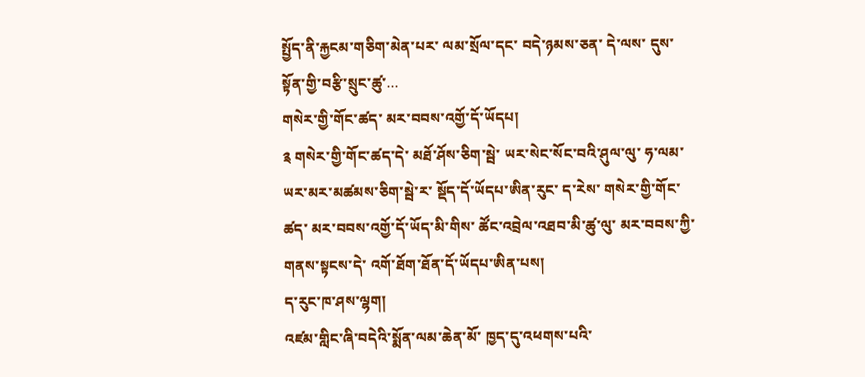སྤྱོད་ནི་རྐྱངམ་གཅིག་མེན་པར་ ལམ་སྲོལ་དང་ བདེ་ཉམས་ཅན་ དེ་ལས་ དུས་སྟོན་གྱི་བརྩི་སྲུང་ཚུ་...
གསེར་གྱི་གོང་ཚད་ མར་བབས་འགྱོ་དོ་ཡོདཔ།
༉ གསེར་གྱི་གོང་ཚད་དེ་ མཐོ་ཤོས་ཅིག་སྦེ་ ཡར་སེང་སོང་བའི་ཤུལ་ལུ་ ཧ་ལམ་ ཡར་མར་མཚམས་ཅིག་སྦེ་ར་ སྡོད་དོ་ཡོདཔ་ཨིན་རུང་ ད་རེས་ གསེར་གྱི་གོང་ཚད་ མར་བབས་འགྱོ་དོ་ཡོད་མི་གིས་ ཚོང་འབྲེལ་འཐབ་མི་ཚུ་ལུ་ མར་བབས་ཀྱི་གནས་སྟངས་དེ་ འགོ་ཐོག་ཐོན་དོ་ཡོདཔ་ཨིན་པས།
ད་རུང་ཁ་ཤས་ལྷག།
འཛམ་གླིང་ཞི་བདེའི་སྨོན་ལམ་ཆེན་མོ་ ཁྱད་དུ་འཕགས་པའི་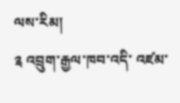ལས་རིམ།
༉ འབྲུག་རྒྱལ་ཁབ་འདི་ འཛམ་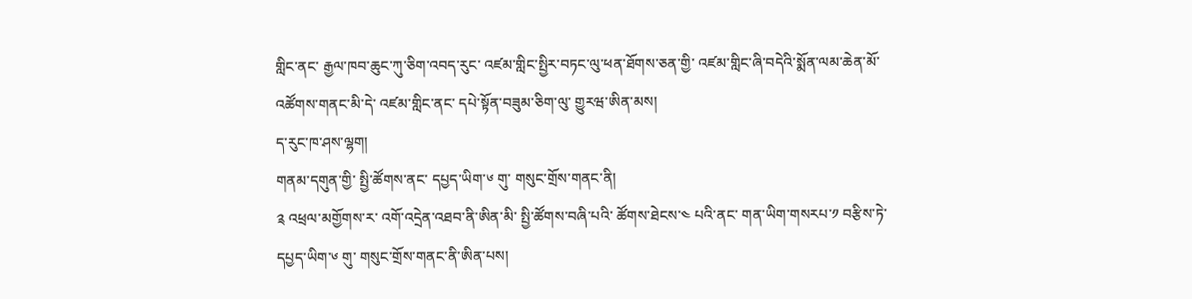གླིང་ནང་ རྒྱལ་ཁབ་ཆུང་ཀུ་ཅིག་འབད་རུང་ འཛམ་གླིང་སྤྱིར་བཏང་ལུ་ཕན་ཐོགས་ཅན་གྱི་ འཛམ་གླིང་ཞི་བདེའི་སྨོན་ལམ་ཆེན་མོ་ འཚོགས་གནང་མི་དེ་ འཛམ་གླིང་ནང་ དཔེ་སྟོན་བཟུམ་ཅིག་ལུ་ གྱུརཝ་ཨིན་མས།
ད་རུང་ཁ་ཤས་ལྷག།
གནམ་དགུན་གྱི་ སྤྱི་ཚོགས་ནང་ དཔྱད་ཡིག་༦ གུ་ གསུང་གྲོས་གནང་ནི།
༉ འཕྲལ་མགྱོགས་ར་ འགོ་འདྲེན་འཐབ་ནི་ཨིན་མི་ སྤྱི་ཚོགས་བཞི་པའི་ ཚོགས་ཐེངས་༤ པའི་ནང་ གན་ཡིག་གསརཔ་༡ བརྩིས་ཏེ་ དཔྱད་ཡིག་༦ གུ་ གསུང་གྲོས་གནང་ནི་ཨིན་པས།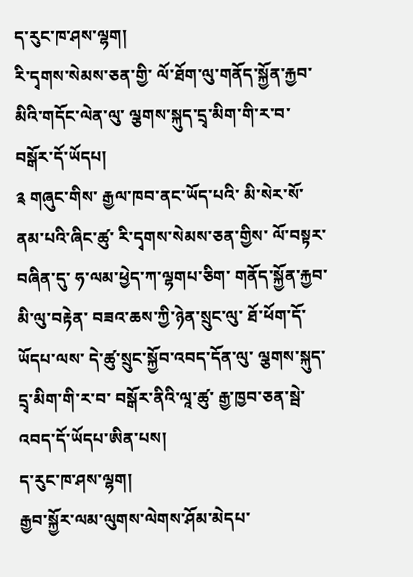ད་རུང་ཁ་ཤས་ལྷག།
རི་དྭགས་སེམས་ཅན་གྱི་ ལོ་ཐོག་ལུ་གནོད་སྐྱོན་རྐྱབ་མིའི་གདོང་ལེན་ལུ་ ལྕགས་སྐུད་དྲྭ་མིག་གི་ར་བ་བསྒོར་དོ་ཡོདཔ།
༉ གཞུང་གིས་ རྒྱལ་ཁབ་ནང་ཡོད་པའི་ མི་སེར་སོ་ནམ་པའི་ཞིང་ཚུ་ རི་དྭགས་སེམས་ཅན་གྱིས་ ལོ་བསྟར་བཞིན་དུ་ ཧ་ལམ་ཕྱེད་ཀ་ལྷགཔ་ཅིག་ གནོད་སྐྱོན་རྐྱབ་མི་ལུ་བརྟེན་ བཟའ་ཆས་ཀྱི་ཉེན་སྲུང་ལུ་ ཐོ་ཕོག་དོ་ཡོདཔ་ལས་ དེ་ཚུ་སྲུང་སྐྱོབ་འབད་དོན་ལུ་ ལྕགས་སྐུད་དྲྭ་མིག་གི་ར་བ་ བསྒོར་ནིའི་ལཱ་ཚུ་ རྒྱ་ཁྱབ་ཅན་སྦེ་ འབད་དོ་ཡོདཔ་ཨིན་པས།
ད་རུང་ཁ་ཤས་ལྷག།
རྒྱབ་སྐྱོར་ལམ་ལུགས་ལེགས་ཤོམ་མེདཔ་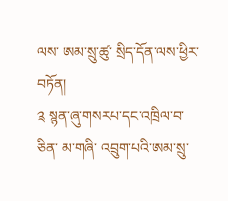ལས་ ཨམ་སྲུ་ཚུ་ སྲིད་དོན་ལས་ཕྱིར་བཏོན།
༉ སྙན་ཞུ་གསརཔ་དང་འཁྲིལ་བ་ཅིན་ མ་གཞི་ འབྲུག་པའི་ཨམ་སྲུ་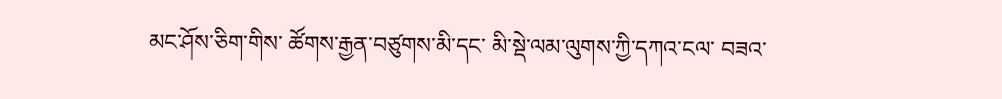མང་ཤོས་ཅིག་གིས་ ཚོགས་རྒྱན་བཙུགས་མི་དང་ མི་སྡེ་ལམ་ལུགས་ཀྱི་དཀའ་ངལ་ བཟའ་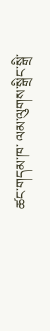ཚང་གདམ་ཁ་ ལམ་ལུགས་སྒྲིང་སྒྲི་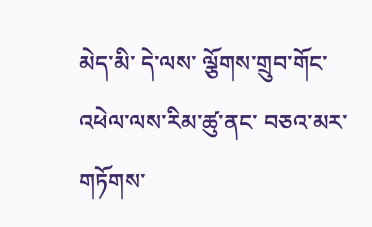མེད་མི་ དེ་ལས་ ལྕོགས་གྲུབ་གོང་འཕེལ་ལས་རིམ་ཚུ་ནང་ བཅའ་མར་གཏོགས་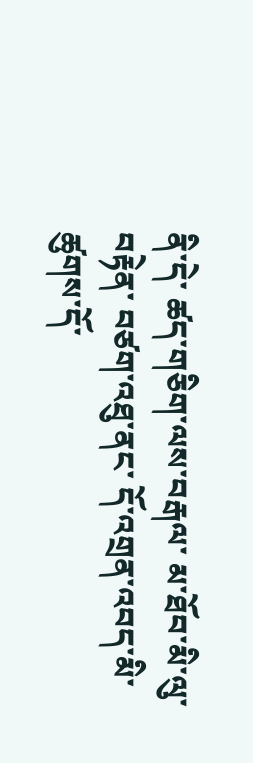ནི་དེ་ ཚད་གཅིག་ལས་བརྒལ་ མ་ཐོབ་མི་ལུ་བརྟེན་ བཙག་འཐུ་ནང་ དོ་འགྲན་འབད་མི་ཚུགས་དོ་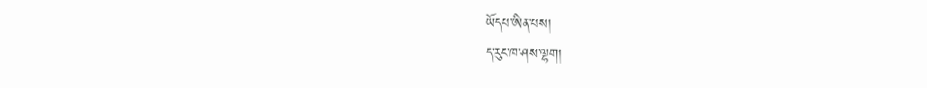ཡོདཔ་ཨིན་པས།
ད་རུང་ཁ་ཤས་ལྷག།